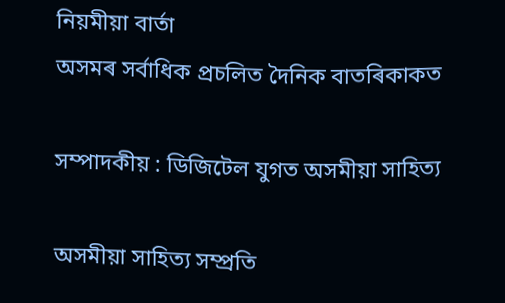নিয়মীয়া বাৰ্তা
অসমৰ সৰ্বাধিক প্ৰচলিত দৈনিক বাতৰিকাকত

সম্পাদকীয় : ডিজিটেল যুগত অসমীয়া সাহিত্য

অসমীয়া সাহিত্য সম্প্রতি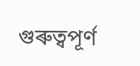গুৰুত্বপূর্ণ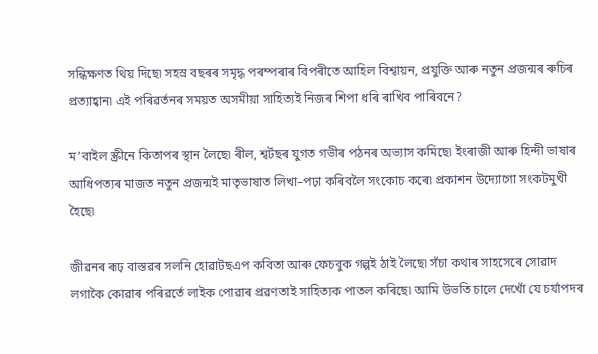সন্ধিক্ষণত থিয় দিছে৷ সহস্র বছৰৰ সমৃদ্ধ পৰম্পৰাৰ বিপৰীতে আহিল বিশ্বায়ন, প্রযুক্তি আৰু নতুন প্রজন্মৰ ৰুচিৰ প্রত্যাহ্বান৷ এই পৰিৱর্তনৰ সময়ত অসমীয়া সাহিত্যই নিজৰ শিপা ধৰি ৰাখিব পাৰিবনে?

ম’বাইল স্ক্রীনে কিতাপৰ স্থান লৈছে৷ ৰীল, শ্বর্টছৰ যুগত গভীৰ পঠনৰ অভ্যাস কমিছে৷ ইংৰাজী আৰু হিন্দী ভাষাৰ আধিপত্যৰ মাজত নতুন প্রজন্মই মাতৃভাষাত লিখা–পঢ়া কৰিবলৈ সংকোচ কৰে৷ প্রকাশন উদ্যোগো সংকটমুখী হৈছে৷

জীৱনৰ ৰূঢ় বাস্তৱৰ সলনি হোৱাটছএপ কবিতা আৰু ফেচবুক গল্পই ঠাই লৈছে৷ সঁচা কথাৰ সাহসেৰে সোৱাদ লগাকৈ কোৱাৰ পৰিৱর্তে লাইক পোৱাৰ প্রৱণতাই সাহিত্যক পাতল কৰিছে৷ আমি উভতি চালে দেখোঁ যে চর্যাপদৰ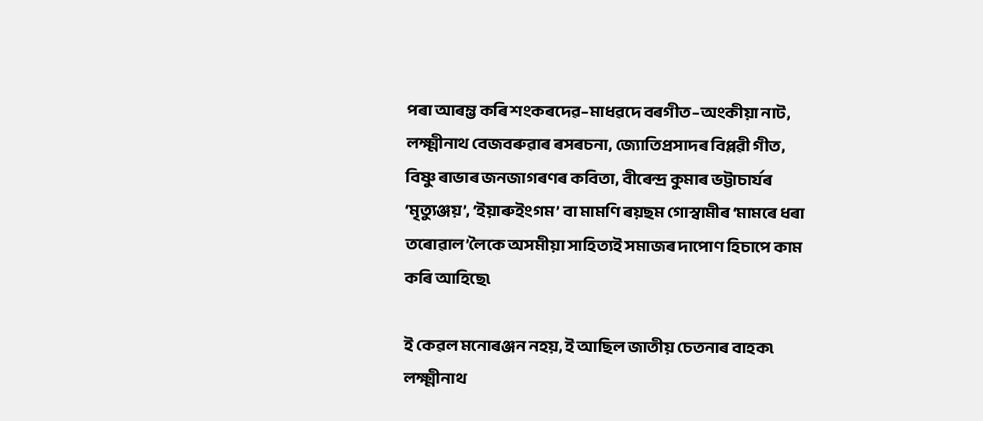পৰা আৰম্ভ কৰি শংকৰদেৱ–মাধৱদে বৰগীত–অংকীয়া নাট, লক্ষ্মীনাথ বেজবৰুৱাৰ ৰসৰচনা, জ্যোতিপ্রসাদৰ বিপ্লৱী গীত, বিষ্ণু ৰাভাৰ জনজাগৰণৰ কবিতা, বীৰেন্দ্র কুমাৰ ভট্টাচার্যৰ ‘মৃত্যুঞ্জয়’, ‘ইয়াৰুইংগম’ বা মামণি ৰয়ছম গোস্বামীৰ ‘মামৰে ধৰা তৰোৱাল’লৈকে অসমীয়া সাহিত্যই সমাজৰ দাপোণ হিচাপে কাম কৰি আহিছে৷

ই কেৱল মনোৰঞ্জন নহয়, ই আছিল জাতীয় চেতনাৰ বাহক৷ লক্ষ্মীনাথ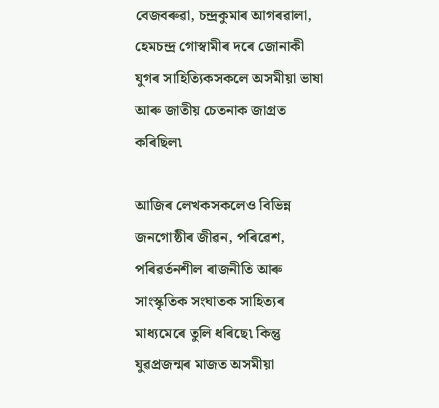বেজবৰুৱা, চন্দ্রকুমাৰ আগৰৱালা, হেমচন্দ্র গোস্বামীৰ দৰে জোনাকী যুগৰ সাহিত্যিকসকলে অসমীয়া ভাষা আৰু জাতীয় চেতনাক জাগ্রত কৰিছিল৷

আজিৰ লেখকসকলেও বিভিন্ন জনগোষ্ঠীৰ জীৱন, পৰিৱেশ, পৰিৱর্তনশীল ৰাজনীতি আৰু সাংস্কৃতিক সংঘাতক সাহিত্যৰ মাধ্যমেৰে তুলি ধৰিছে৷ কিন্তু যুৱপ্রজন্মৰ মাজত অসমীয়া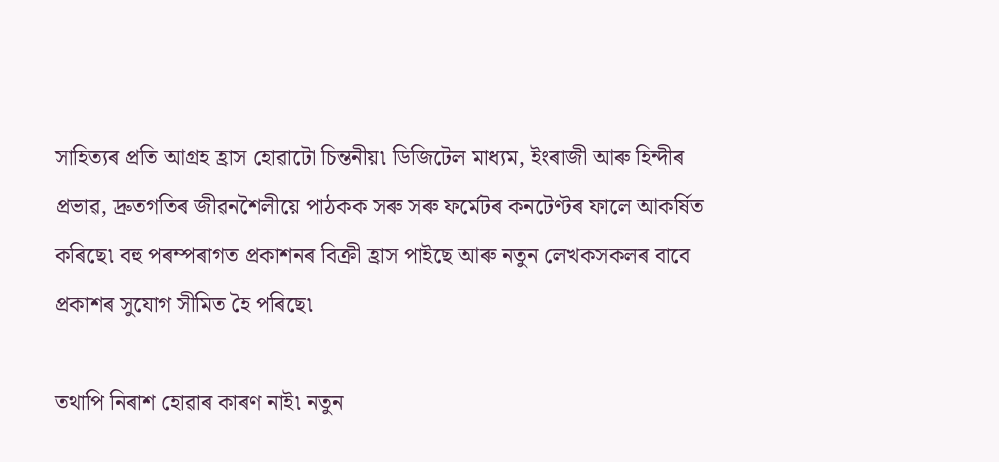সাহিত্যৰ প্রতি আগ্রহ হ্রাস হোৱাটো চিন্তনীয়৷ ডিজিটেল মাধ্যম, ইংৰাজী আৰু হিন্দীৰ প্রভাৱ, দ্রুতগতিৰ জীৱনশৈলীয়ে পাঠকক সৰু সৰু ফর্মেটৰ কনটেণ্টৰ ফালে আকর্ষিত কৰিছে৷ বহু পৰম্পৰাগত প্রকাশনৰ বিক্রী হ্রাস পাইছে আৰু নতুন লেখকসকলৰ বাবে প্রকাশৰ সুযোগ সীমিত হৈ পৰিছে৷

তথাপি নিৰাশ হোৱাৰ কাৰণ নাই৷ নতুন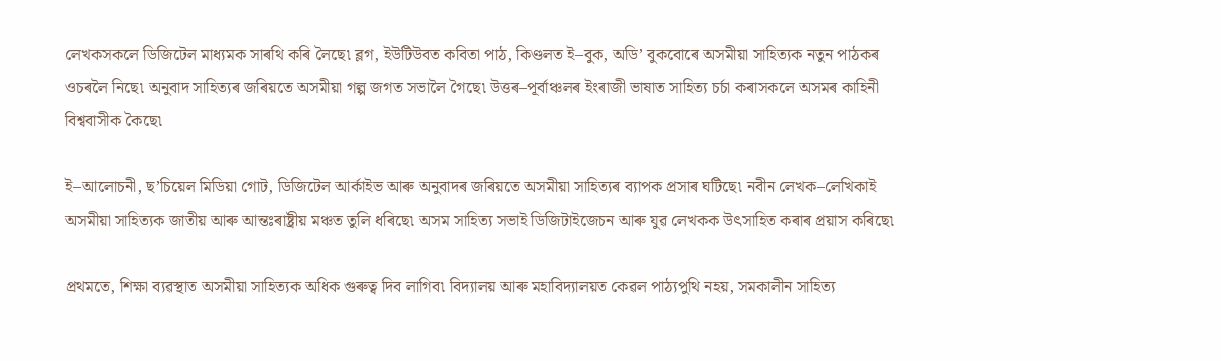লেখকসকলে ডিজিটেল মাধ্যমক সাৰথি কৰি লৈছে৷ ব্লগ, ইউটিউবত কবিতা পাঠ, কিণ্ডলত ই–বুক, অডি’ বুকবোৰে অসমীয়া সাহিত্যক নতুন পাঠকৰ ওচৰলৈ নিছে৷ অনুবাদ সাহিত্যৰ জৰিয়তে অসমীয়া গল্প জগত সভালৈ গৈছে৷ উত্তৰ–পূর্বাঞ্চলৰ ইংৰাজী ভাষাত সাহিত্য চর্চা কৰাসকলে অসমৰ কাহিনী বিশ্ববাসীক কৈছে৷

ই–আলোচনী, ছ’চিয়েল মিডিয়া গোট, ডিজিটেল আর্কাইভ আৰু অনুবাদৰ জৰিয়তে অসমীয়া সাহিত্যৰ ব্যাপক প্রসাৰ ঘটিছে৷ নবীন লেখক–লেখিকাই অসমীয়া সাহিত্যক জাতীয় আৰু আন্তঃৰাষ্ট্রীয় মঞ্চত তুলি ধৰিছে৷ অসম সাহিত্য সভাই ডিজিটাইজেচন আৰু যুৱ লেখকক উৎসাহিত কৰাৰ প্রয়াস কৰিছে৷

প্রথমতে, শিক্ষা ব্যৱস্থাত অসমীয়া সাহিত্যক অধিক গুৰুত্ব দিব লাগিব৷ বিদ্যালয় আৰু মহাবিদ্যালয়ত কেৱল পাঠ্যপুথি নহয়, সমকালীন সাহিত্য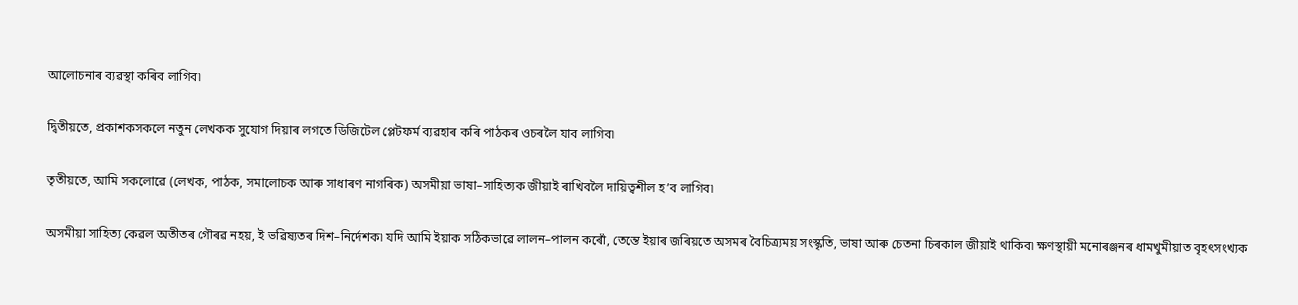আলোচনাৰ ব্যৱস্থা কৰিব লাগিব৷

দ্বিতীয়তে, প্রকাশকসকলে নতুন লেখকক সুযোগ দিয়াৰ লগতে ডিজিটেল প্লেটফর্ম ব্যৱহাৰ কৰি পাঠকৰ ওচৰলৈ যাব লাগিব৷

তৃতীয়তে, আমি সকলোৱে (লেখক, পাঠক, সমালোচক আৰু সাধাৰণ নাগৰিক) অসমীয়া ভাষা–সাহিত্যক জীয়াই ৰাখিবলৈ দায়িত্বশীল হ’ব লাগিব৷

অসমীয়া সাহিত্য কেৱল অতীতৰ গৌৰৱ নহয়, ই ভৱিষ্যতৰ দিশ–নির্দেশক৷ যদি আমি ইয়াক সঠিকভাৱে লালন–পালন কৰোঁ, তেন্তে ইয়াৰ জৰিয়তে অসমৰ বৈচিত্র্যময় সংস্কৃতি, ভাষা আৰু চেতনা চিৰকাল জীয়াই থাকিব৷ ক্ষণস্থায়ী মনোৰঞ্জনৰ ধামখুমীয়াত বৃহৎসংখ্যক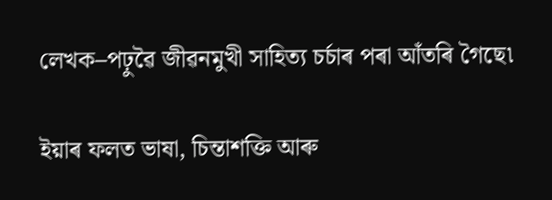লেখক–পঢ়ুৱৈ জীৱনমুখী সাহিত্য চর্চাৰ পৰা আঁতৰি গৈছে৷

ইয়াৰ ফলত ভাষা, চিন্তাশক্তি আৰু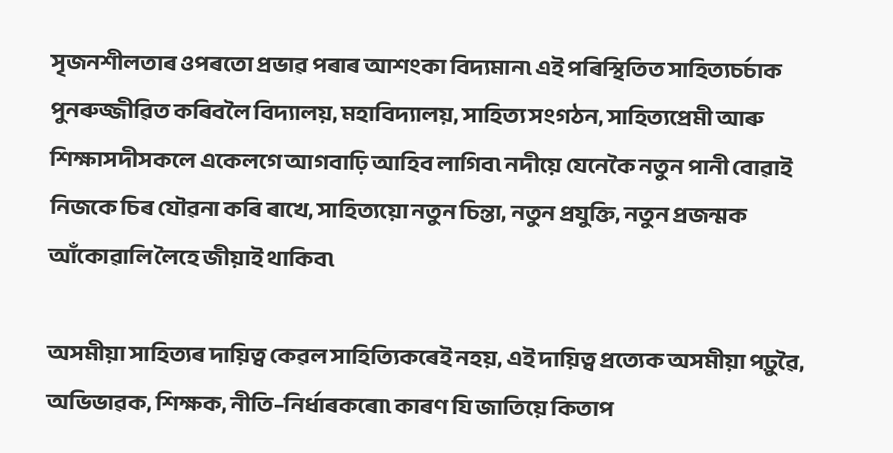সৃজনশীলতাৰ ওপৰতো প্রভাৱ পৰাৰ আশংকা বিদ্যমান৷ এই পৰিস্থিতিত সাহিত্যচর্চাক পুনৰুজ্জীৱিত কৰিবলৈ বিদ্যালয়, মহাবিদ্যালয়, সাহিত্য সংগঠন, সাহিত্যপ্রেমী আৰু শিক্ষাসদীসকলে একেলগে আগবাঢ়ি আহিব লাগিব৷ নদীয়ে যেনেকৈ নতুন পানী বোৱাই নিজকে চিৰ যৌৱনা কৰি ৰাখে, সাহিত্যয়ো নতুন চিন্তা, নতুন প্রযুক্তি, নতুন প্রজন্মক আঁকোৱালি লৈহে জীয়াই থাকিব৷

অসমীয়া সাহিত্যৰ দায়িত্ব কেৱল সাহিত্যিকৰেই নহয়, এই দায়িত্ব প্রত্যেক অসমীয়া পঢ়ুৱৈ, অভিভাৱক, শিক্ষক, নীতি–নির্ধাৰকৰো৷ কাৰণ যি জাতিয়ে কিতাপ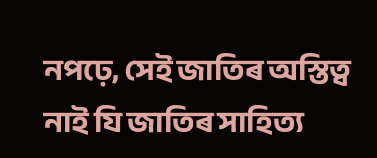নপঢ়ে, সেই জাতিৰ অস্তিত্ব নাই যি জাতিৰ সাহিত্য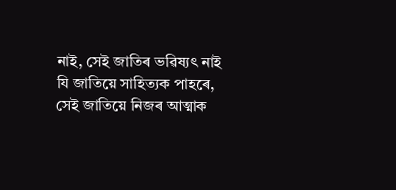নাই, সেই জাতিৰ ভৱিষ্যৎ নাই যি জাতিয়ে সাহিত্যক পাহৰে, সেই জাতিয়ে নিজৰ আত্মাক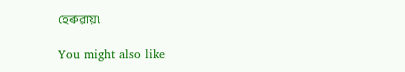হেৰুৱায়৷

You might also like